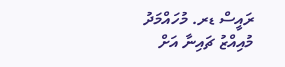ރައީސް ޑރ. މުހައްމަދު މުއިއްޒު ޗައިނާ އަށް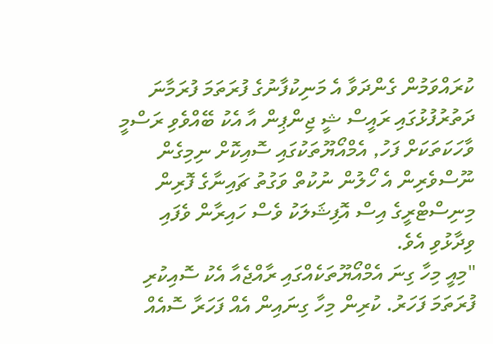ކުރައްވަމުން ގެންދަވާ އެ މަނިކުފާނުގެ ފުރަތަމަ ފުރަމާނަ ދަތުރުފުޅުގައި ރައީސް ޝީ ޖިންޕިން އާ އެކު ބޭއްވެވި ރަސްމީ ވާހަކަތަކަށް ފަހު, އެމްއޯޔޫތަކުގައި ސޮއިކޮށް ނިމިގެން ނޫސްވެރިން އެ ހޯލުން ނުކުތް ވަގުތު ޗައިނާގެ ފޮރިން މިނިސްޓްރީގެ އިސް އޮފިޝަލަކު ވެސް ހައިރާން ވެފައި ވިދާޅުވި އެވެ.
"މިއީ މިހާ ގިނަ އެމްއޯޔޫތަކެއްގައި ރާއްޖެއާ އެކު ސޮއިކުރި ފުރަތަމަ ފަހަރު. ކުރިން މިހާ ގިނައިން އެއް ފަހަރާ ސޮއެއް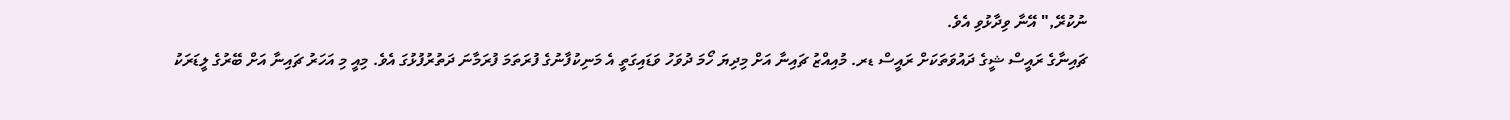ނުކުރޭ," އޭނާ ވިދާޅުވި އެވެ.
ޗައިނާގެ ރައީސް ޝީގެ ދައުވަތަކަށް ރައީސް ޑރ. މުއިއްޒު ޗައިނާ އަށް މިދިޔަ ހޯމަ ދުވަހު ވަޑައިގަތީ އެ މަނިކުފާނުގެ ފުރަތަމަ ފުރަމާނަ ދަތުރުފުޅުގަ އެވެ. މިއީ މި އަހަރު ޗައިނާ އަށް ބޭރުގެ ލީޑަރަކު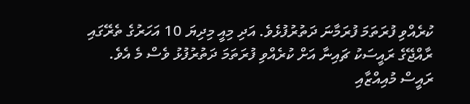ކުރެއްވި ފުރަތަމަ ފުރަމާނަ ދަތުރުފުޅެވެ. އަދި މިއީ މިދިޔަ 10 އަހަރުގެ ތެރޭގައި ރާއްޖޭގެ ރައީސަކު ޗައިނާ އަށް ކުރެއްވި ފުރަތަމަ ދަތުރުފުޅު ވެސް މެ އެވެ.
ރައީސް މުއިއްޒާއި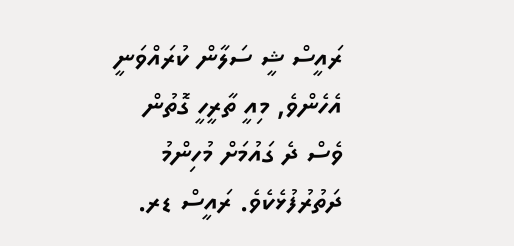ރައީސް ޝީ ސަލާން ކުރައްވަނީ
އެހެންވެ, މިއީ ތާރީހީ ގޮތުން ވެސް ދެ ގައުމަށް މުހިންމު ދަތުރުފުޅެކެވެ. ރައީސް ޑރ.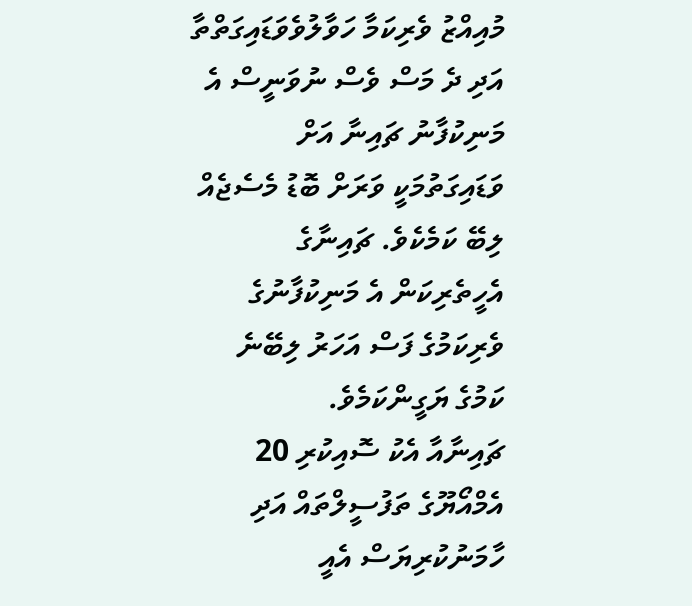މުއިއްޒު ވެރިކަމާ ހަވާލުވެވަޑައިގަތްތާ އަދި ދެ މަސް ވެސް ނުވަނީސް އެ މަނިކުފާނު ޗައިނާ އަށް ވަޑައިގަތުމަކީ ވަރަށް ބޮޑު މެސެޖެއް ލިބޭ ކަމެކެވެ. ޗައިނާގެ އެހީތެރިކަން އެ މަނިކުފާނުގެ ވެރިކަމުގެ ފަސް އަހަރު ލިބޭނެ ކަމުގެ ޔަގީންކަމެވެ.
ޗައިނާއާ އެކު ސޮއިކުރި 20 އެމްއޯޔޫގެ ތަފުސީލްތައް އަދި ހާމަނުކުރިޔަސް އެއީ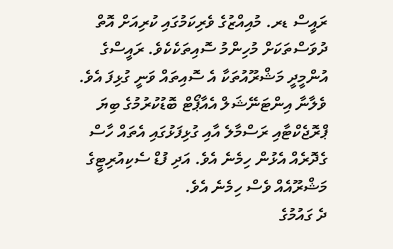ރައީސް ޑރ. މުއިއްޒުގެ ވެރިކަމުގައި ކުރިއަށް އޮތް ދުވަސްތަކަށް މުހިންމު ސޮއިތަކެކެވެ. ރައީސްގެ އުންމީދީ މަޝްރޫއުތަކާ އެ ސޮއިތައް ވަނީ ގުޅިފަ އެވެ. ވެލާނާ އިންޓަނޭޝަލް އެއާޕޯޓް ބޮޑުކުރުމުގެ ބިޔަ ޕްރޮޖެކްޓާއި ރަސްމާލެ އާއި ގުޅިފަޅުގައި އެތައް ހާސް ގެދޮރެއް އެޅުން ހިމެނެ އެވެ. އަދި ފުޑް ސެކިއުރިޓީގެ މަޝްރޫއެއް ވެސް ހިމެނެ އެވެ.
ދެ ގައުމުގެ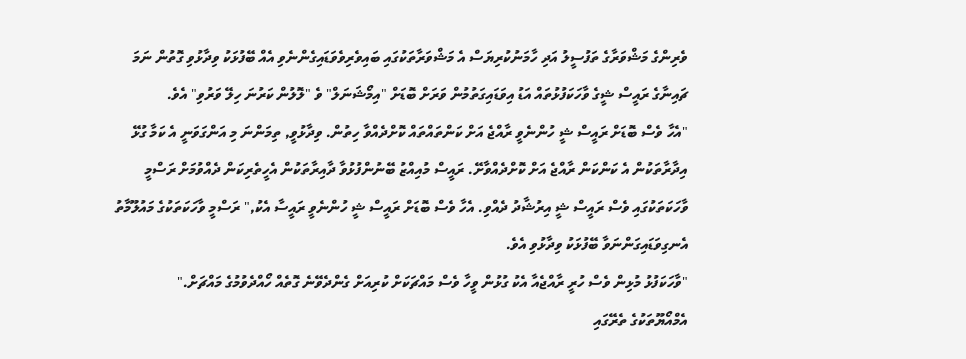ވެރިންގެ މަޝްވަރާގެ ތަފުސީލު އަދި ހާމަނުކުރިޔަސް އެ މަޝްވަރާތަކުގައި ބައިވެރިވެވަޑައިގެންނެވި އެއް ބޭފުޅަކު ވިދާޅުވި ގޮތުން ނަމަ ޗައިނާގެ ރައީސް ޝީގެ ވާހަކަފުޅުތައް އަޑު އިވަޑައިގަތުމުން ވަރަށް ބޮޑަށް "އިމޯޝަނަލް" ވެ "ލޮލުން ކަރުނަ ހިލޭ ވަރުވި" އެވެ.
"އެހާ ވެސް ބޮޑަށް ރައީސް ޝީ ހުންނެވީ ރާއްޖެ އަށް ކަންތައްތައް ކޮށްދެއްވާ ހިތުން. ވިދާޅުވީ, ތިމަންނަ މި އަންގަވަނީ އެ ކަމާ ގުޅޭ އިދާރާތަކުން އެ ކަންކަން ރާއްޖެ އަށް ކޮށްދެއްވާށޭ. ރައީސް މުއިއްޒު ބޭނުންފުޅުވާ ދާއިރާތަކުން އެހީތެރިކަން ދެއްވުމަށް ރަސްމީ ވާހަކަތަކުގައި ވެސް ރައީސް ޝީ އިރުޝާދު ދެއްވި. އެހާ ވެސް ބޮޑަށް ރައީސް ޝީ ހުންނެވީ ރައީސާ އެކު," ރަސްމީ ވާހަކަތަކުގެ މައުލޫމާތު އެނގިވަޑައިގަންނަވާ ބޭފުޅަކު ވިދާޅުވި އެވެ.
"ވާހަކަފުޅު މުޅިން ވެސް ހުރީ ރާއްޖެއާ އެކު ގުޅުން ވީހާ ވެސް މައްޗަކަށް ކުރިއަށް ގެންދެވޭނެ ގޮތެއް ހޯއްދެވުމުގެ މައްޗަށް."
އެމްއޯޔޫތަކުގެ ތެރޭގައި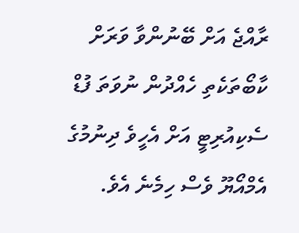ރާއްޖެ އަށް ބޭނުންވާ ވަރަށް ކާބޯތަކެތި ހެއްދުން ނުވަތަ ފުޑް ސެކިއުރިޓީ އަށް އެހީވެ ދިނުމުގެ އެމްއޯޔޫ ވެސް ހިމެނެ އެވެ.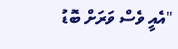"އެއީ ވެސް ވަރަށް ބޮޑު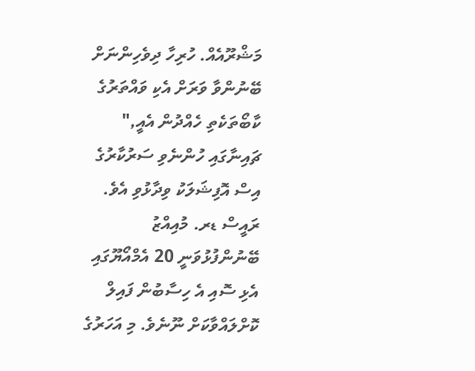މަޝްރޫއެއް. ހުރިހާ ދިވެހިންނަށް ބޭނުންވާ ވަރަށް އެކި ވައްތަރުގެ ކާބޯތަކެތި ހެއްދުން އެއީ," ޗައިނާގައި ހުންނެވި ސަރުކާރުގެ އިސް އޮފިޝަލަކު ވިދާޅުވި އެވެ.
ރައީސް ޑރ. މުއިއްޒު ބޭނުންފުޅުވަނީ 20 އެމްއޯޔޫގައި އެޅި ސޮއި އެ ހިސާބުން ފައިލް ކޮށްލައްވާކަށް ނޫނެވެ. މި އަހަރުގެ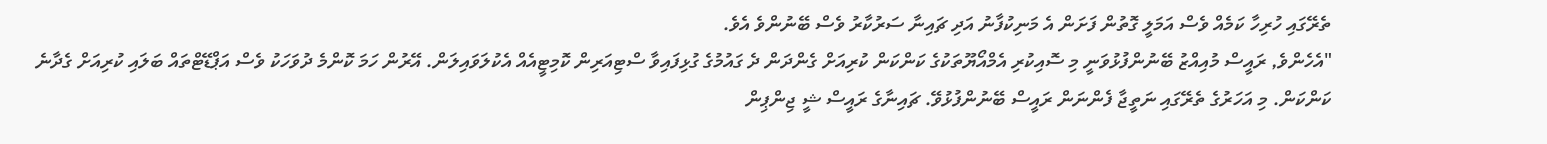ތެރޭގައި ހުރިހާ ކަމެއް ވެސް އަމަލީ ގޮތުން ފަށަން އެ މަނިކުފާނު އަދި ޗައިނާ ސަރުކާރު ވެސް ބޭނުންވެ އެވެ.
"އެހެންވެ, ރައީސް މުއިއްޒު ބޭނުންފުޅުވަނީ މި ސޮއިކުރި އެމްއޯޔޫތަކުގެ ކަންކަން ކުރިއަށް ގެންދަން ދެ ގައުމުގެ ގުޅިފައިވާ ސްޓިއަރިން ކޮމިޓީއެއް އެކުލަވައިލަން. އޭރުން ހަމަ ކޮންމެ ދުވަހަކު ވެސް އަޕްޑޭޓްތައް ބަލައި ކުރިއަށް ގެދާނެ ކަންކަން. މި އަހަރުގެ ތެރޭގައި ނަތީޖާ ފެންނަން ރައީސް ބޭނުންފުޅުވޭ. ޗައިނާގެ ރައީސް ޝީ ޖިންޕިން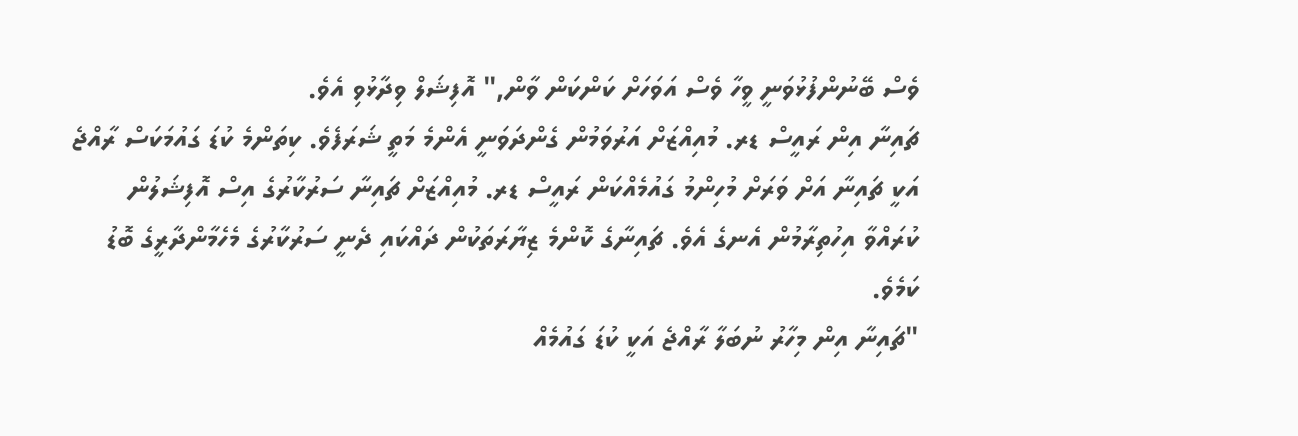ވެސް ބޭނުންފުޅުވަނީ ވީހާ ވެސް އަވަހަށް ކަންކަން ވާން," އޮފިޝަލް ވިދާޅުވި އެވެ.
ޗައިނާ އިން ރައީސް ޑރ. މުއިއްޒަށް އަރުވަމުން ގެންދަވަނީ އެންމެ މަތީ ޝަރަފެވެ. ކިތަންމެ ކުޑަ ގައުމަކަސް ރާއްޖެ އަކީ ޗައިނާ އަށް ވަރަށް މުހިންމު ގައުމެއްކަން ރައީސް ޑރ. މުއިއްޒަށް ޗައިނާ ސަރުކާރުގެ އިސް އޮފިޝަލުން ކުރައްވާ އިހުތިރާމުން އެނގެ އެވެ. ޗައިނާގެ ކޮންމެ ޒިޔާރަތަކުން ދައްކައި ދެނީ ސަރުކާރުގެ މެހެމާންދާރީގެ ބޮޑު ކަމެވެ.
"ޗައިނާ އިން މިހާރު ނުބަލާ ރާއްޖެ އަކީ ކުޑަ ގައުމެއް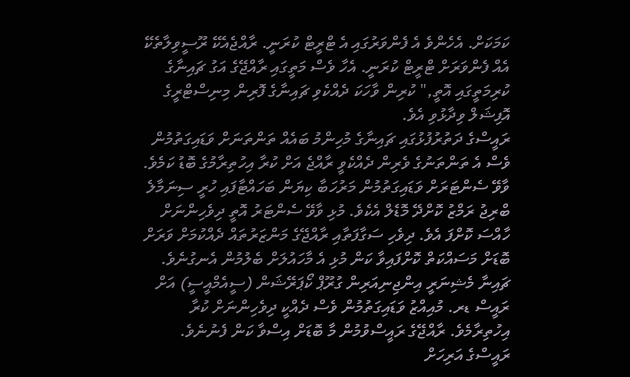ކަމަކަށް. އެހެންވެ އެ ފެންވަރުގައި އެ ޓްރީޓް ކުރަނީ. ރާއްޖެއެކޭ ރޫސީވިލާތެކޭ އެއް ފެންވަރަށް ޓްރީޓް ކުރަނީ. އެހާ ވެސް މަތީގައި ރާއްޖޭގެ އަގު ޗައިނާގެ ކުރިމަތީގައި އޮތީ," ކުރިން ވާހަކަ ދެއްކެވި ޗައިނާގެ ފޮރިން މިނިސްޓްރީގެ އޮފިޝަލް ވިދާޅުވި އެވެ.
ރައީސްގެ ދަތުރުފުޅުގައި ޗައިނާގެ މުހިންމު ބައެއް ތަންތަނަށް ވަޑައިގަތުމުން ވެސް އެ ތަންތަނުގެ ވެރިން ދެއްކެވީ ރާއްޖެ އަށް ކުރާ އިހުތިރާމުގެ ބޮޑު ކަމެވެ. ވާވޭ ސެންޓަރަށް ވަޑައިގަތުމުން މަރުހަބާ ކިޔަން ބަހައްޓާފައި ހުރީ ސިނަމާލެ ބްރިޖު ރަމްޒު ކޮށްދޭ މޮޑެލް އެކެވެ. މުޅި ވާވޭ ސެންޓަރު އޮތީ ދިވެހިންނަށް ހާއްސަ ކޮށްފަ އެވެ. ދިވެހި ސަގާފަތާއި ރާއްޖޭގެ މަންޒަރުތައް ދެއްކުމަށް ވަރަށް ބޮޑަށް މަސައްކަތް ކޮށްފައިވާ ކަން މުޅި އެ މާހައުލަށް ބެލުމުން އެނގުނެވެ.
ޗައިނާ މެޝިނަރީ އިންޖިނިއަރިން ގުރޫޕް ކޯޕަރޭޝަން (ސީއެމްއީސީ) އަށް ރައީސް ޑރ. މުއިއްޒު ވަޑައިގަތުމުން ވެސް ދެއްކީ ދިވެހިންނަށް ކުރާ އިހުތިރާމެވެ. ރާއްޖޭގެ ރައީސްވުމުން މާ ބޮޑަށް އިސްވާ ކަން ފެނުނެވެ.
ރައީސްގެ އަރިހަށް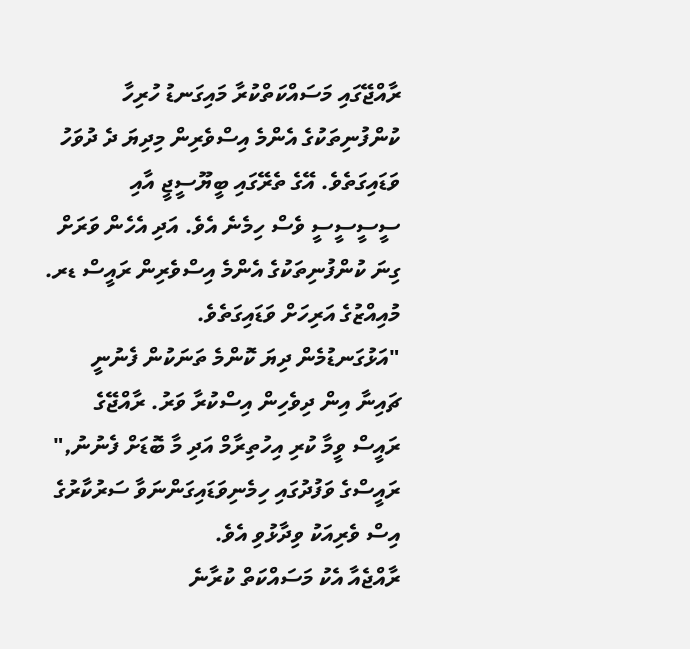ރާއްޖޭގައި މަސައްކަތްކުރާ މައިގަނޑު ހުރިހާ ކުންފުނިތަކުގެ އެންމެ އިސްވެރިން މިދިޔަ ދެ ދުވަހު ވަޑައިގަތެވެ. އޭގެ ތެރޭގައި ބީޔޫސީޖީ އާއި ސީސީސީސީ ވެސް ހިމެނެ އެވެ. އަދި އެހެން ވަރަށް ގިނަ ކުންފުނިތަކުގެ އެންމެ އިސްވެރިން ރައީސް ޑރ. މުއިއްޒުގެ އަރިހަށް ވަޑައިގަތެވެ.
"އަޅުގަނޑުމެން ދިޔަ ކޮންމެ ތަނަކުން ފެނުނީ ޗައިނާ އިން ދިވެހިން އިސްކުރާ ވަރު. ރާއްޖޭގެ ރައީސް ވީމާ ކުރި އިހުތިރާމް އަދި މާ ބޮޑަށް ފެނުނު," ރައީސްގެ ވަފުދުގައި ހިމެނިވަޑައިގަންނަވާ ސަރުކާރުގެ އިސް ވެރިއަކު ވިދާޅުވި އެވެ.
ރާއްޖެއާ އެކު މަސައްކަތް ކުރާނެ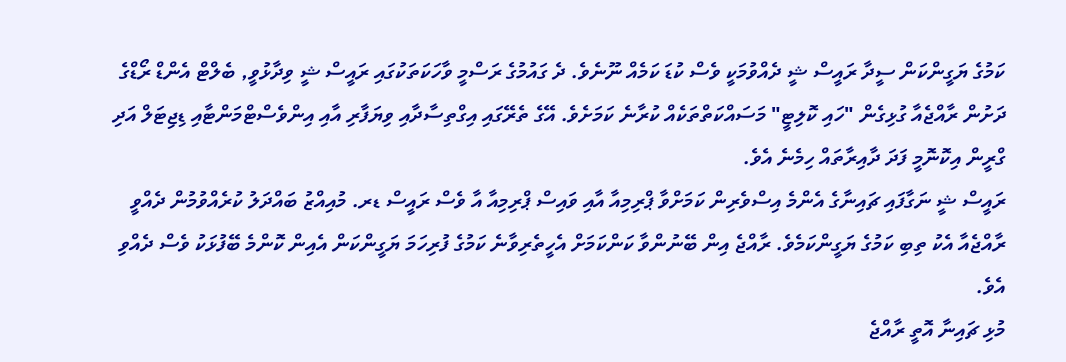ކަމުގެ ޔަގީންކަން ސީދާ ރައީސް ޝީ ދެއްވުމަކީ ވެސް ކުޑަ ކަމެއް ނޫނެވެ. ދެ ގައުމުގެ ރަސްމީ ވާހަކަތަކުގައި ރައީސް ޝީ ވިދާޅުވީ, ބެލްޓް އެންޑް ރޯޑްގެ ދަށުން ރާއްޖެއާ ގުޅިގެން "ހައި ކޮލިޓީ" މަސައްކަތްތަކެއް ކުރާނެ ކަމަށެވެ. އޭގެ ތެރޭގައި އިގްތިސާދާއި ވިޔަފާރި އާއި އިންވެސްޓްމަންޓާއި ޑިޖިޓަލް އަދި ގްރީން އިކޮނޮމީ ފަދަ ދާއިރާތައް ހިމެނެ އެވެ.
ރައީސް ޝީ ނަގާފައި ޗައިނާގެ އެންމެ އިސްވެރިން ކަމަށްވާ ޕްރިމިއާ އާއި ވައިސް ޕްރިމިއާ އާ ވެސް ރައީސް ޑރ. މުއިއްޒު ބައްދަލު ކުރެއްވުމުން ދެއްވީ ރާއްޖެއާ އެކު ތިބި ކަމުގެ ޔަގީންކަމެވެ. ރާއްޖެ އިން ބޭނުންވާ ކަންކަމަށް އެހީތެރިވާނެ ކަމުގެ ފުރިހަމަ ޔަގީންކަން އެއިން ކޮންމެ ބޭފުޅަކު ވެސް ދެއްވި އެވެ.
މުޅި ޗައިނާ އޮތީ ރާއްޖެ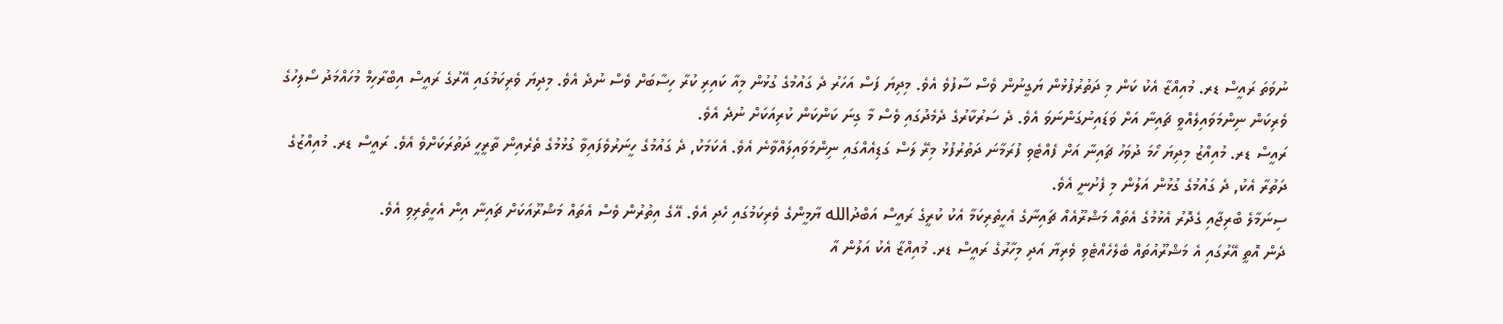ނުވަތަ ރައީސް ޑރ. މުއިއްޒާ އެކު ކަން މި ދަތުރުފުޅުން ޔަގީނުން ވެސް ސާފުވެ އެވެ. މިދިޔަ ފަސް އަހަރު ދެ ގައުމުގެ ގުޅުން މިއާ ކައިރި ކުރާ ހިސާބަށް ވެސް ނުދެ އެވެ. މިދިޔަ ވެރިކަމުގައި އޭރުގެ ރައީސް އިބްރާހިމް މުހައްމަދު ސޯލިހުގެ ވެރިކަން ނިންމަވައިލެއްވީ ޗައިނާ އަށް ވަޑައިނުގަންނަވަ އެވެ. ދެ ސަރުކާރުގެ ދެމެދުގައި ވެސް މާ ގިނަ ކަންކަން ކުރިއަކަށް ނުދެ އެވެ.
ރައީސް ޑރ. މުއިއްޒު މިދިޔަ ހޯމަ ދުވަހު ޗައިނާ އަށް ފެއްޓެވި ފުރަމާނަ ދަތުރުފުޅު މިރޭ ލަސް ގަޑިއެއްގައި ނިންމަވައިލައްވާނެ އެވެ. އެކަމަކު, ދެ ގައުމުގެ ހީނަރުވެފައިވާ ގުޅުމުގެ ތެރެއިން ތާރީހީ ދަތުރަކަށްވެ އެވެ. ރައީސް ޑރ. މުއިއްޒުގެ ދަތުރާ އެކު, ދެ ގައުމުގެ ގުޅުން އަލުން މި ފެށުނީ އެވެ.
ސިނަމާލެ ބްރިޖާއި ގެދޮރު އެޅުމުގެ އެތައް މަޝްރޫއެއް ޗައިނާގެ އެހީތެރިކަމާ އެކު ކުރީގެ ރައީސް އަބްދުالله ޔާމީންގެ ވެރިކަމުގައި ހެދި އެވެ. އޭގެ އިތުރުން ވެސް އެތައް މަޝްރޫއަކަށް ޗައިނާ އިން އެހީތެރިވި އެވެ.
ދެން އޮތީ އޭރުގައި އެ މަޝްރޫއުތައް ބެލެހެއްޓެވި ވެރިޔާ އަދި މިހާރުގެ ރައީސް ޑރ. މުއިއްޒާ އެކު އަލުން އާ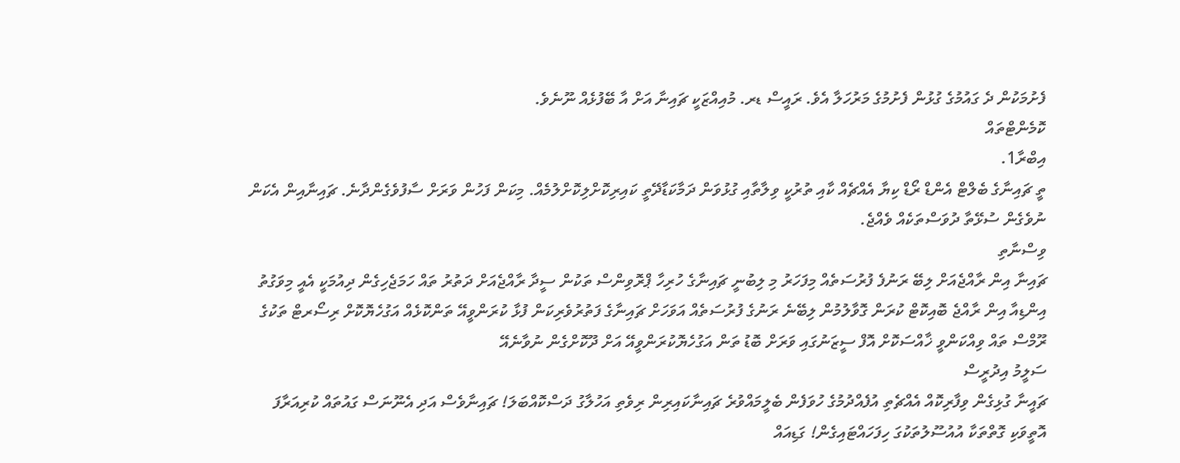ފެށުމަކުން ދެ ގައުމުގެ ގުޅުން ފެށުމުގެ މަރުހަލާ އެވެ. ރައީސް ޑރ. މުއިއްޒަކީ ޗައިނާ އަށް އާ ބޭފުޅެއް ނޫނެވެ.
ކޮމެންޓްތައް
އިބްރާ1.
ތީ ޗައިނާގެ ބެލްޓް އެންޑް ރޯޑް ކިޔާ އެއްޗެއް ކާއި ތުރުކީ ވިލާތާއި ގުޅުވަން ދަމާކަޑާދޭތީ ކައިރިކޮށްލިކޮށްލުމެއް. މިކަން ފަހުން ވަރަށް ސާފުވެގެންދާނެ. ޗައިނާއިން އެކަން ނުވެގެން ސުޅޭތާ ދުވަސްތަކެއް ވެއްޖެ.
ވިސްނާތި
ޗައިނާ އިން ރާއްޖެއަށް ލިބޭ ރަނުފެ ފުރުސަތެއް މިފަހަރު މި ލިބުނީ ޗައިނާގެ ހުރިހާ ޕްރޮވިންސް ތަކުން ސީދާ ރާއްޖެއަށް ދަތުރު ތައް ހަމަޖެހިގެން ދިއުމަކީ އެއީ މިވަގުތު އިންޑިއާ އިން ރާއްޖެ ބޮއިކޮޓް ކުރަން ގޮވާލުމުން ލިބޭނެ ރަނުގެ ފުރުސަތެއް އަވަހަށް ޗައިނާގެ ފަތުރުވެރިކަން ފުޅާ ކުރަންވީއޭ ތަންކޮޅެއް އަގުހެޔޮކޮށް ރިސޯރޓް ތަކުގެ ރޫމްސް ތައް ވިއްކަންވީ ޚާއްސަކޮށް އޮފް ސީޒަނުގައި ވަރަށް ބޮޑު ތަން އަގުހެޔޮކުރަންވީއޭ އަށް ދޫކޮށްގެން ނުވާނެއޭ
ސަލީމު އިދުރީސް
ޗައީނާ ގުޅިގެން ވިފާރިކޮއް އެއްޗެތި އުފެއްދުމުގެ ހުވަފެން ބެލީމައްވުރެ ޗައިނާކައިރިން ރިވެތި އަހުލާގު ދަސްކޮއްބަލަ! ޗައިނާވެސް އަދި އެނޫނަސް ގައުތައް ކުރިއަރާފަ އޮތީވަކި ގޮތްތަކާ އުއުސޫލުތަކުގަ ހިފަހައްޓައިގެން! ގަޑިއައް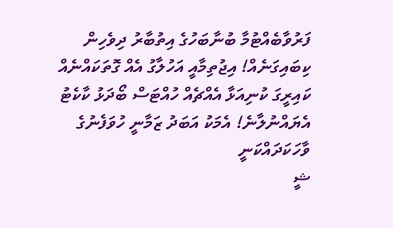ފަރުވާބެއްޓުމާ ބުނާބަހުގެ އިތުބާރު ދިވެހިން ކިބައިގަނެއް! އިޖުތިމާއީ އަހުލާގު އެއް ގޮތަކައްނެއް ކައިރީގަ ކުނިއަޅާ އެއްޗެއް ހުއްޓަސް ބޯދަޅު ކާކެޓު އެޔައްނުލާނެ! އެމަކު އަބަދު ޒަމާނީ ހުވަފެނުގެ ވާހަކަދައްކަނީ
ޝީ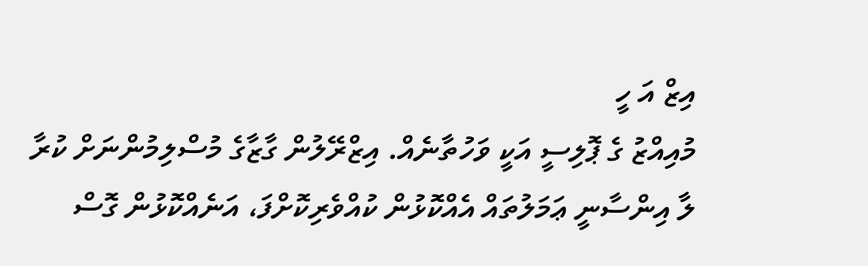އިޒް އަ ހީ
މުއިއްޒު ގެ ޕޮލިސީ އަކީ ވަހުތާނެއް. އިޒްރޭލުން ގާޒާގެ މުސްލިމުންނަށް ކުރާ ލާ އިންސާނީ ޢަމަލުތައް އެއްކޮޅުން ކުއްވެރިކޮށްފަ، އަނެއްކޮޅުން ގޮސް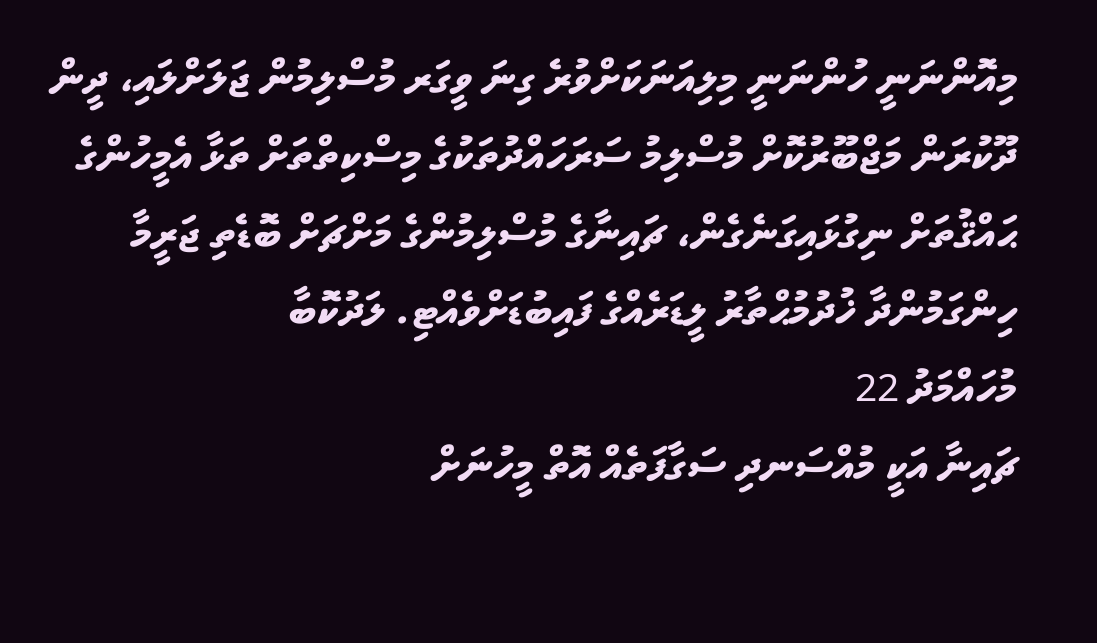މިއޮންނަނީ ހުންނަނީ މިލިއަނަކަށްވުރެ ގިނަ ވީގަރ މުސްލިމުން ޖަލަށްލައި، ދީން ދޫކުރަން މަޖްބޫރުކޮށް މުސްލިމު ސަރަހައްދުތަކުގެ މިސްކިތްތަށް ތަޅާ އެމީހުންގެ ޙައްޤުތަށް ނިގުޅައިގަނެގެން، ޗައިނާގެ މުސްލިމުންގެ މަށްޗަށް ބޮޑެތި ޖަރީމާ ހިންގަމުންދާ ޚުދުމުޙްތާރު ލީޑަރެއްގެ ފައިބުޑަށްވެއްޓި. ލަދުކޮބާ
މުހައްމަދު 22
ޗައިނާ އަކީ މުއްސަނދި ސަގާފަތެއް އޮތް މީހުނަށް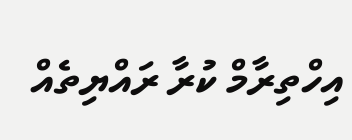އިހްތިރާމް ކުރާ ރައްޔިތެއް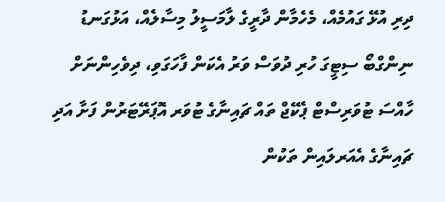ދިރި އުޅޭ ގައުމެއް، މެހެމާން ދާރީގެ ލާމަސީލު މިސާލެއް، އަޅުގަނޑު ނިންގްބޯ ސިޓީގަ ހުރި ދުވަސް ވަރު އެކަން ފާހަގަވި، ދިވެހިންނަށް ހާއްސަ ޓުވަރިސްޓް ޕެކޭޖް ތައް ޗައިނާގެ ޓުވަރ އޮޕަރޭޓަރުން ފަށާ އަދި ޗައިނާގެ އެއަރލައިން ތަކުން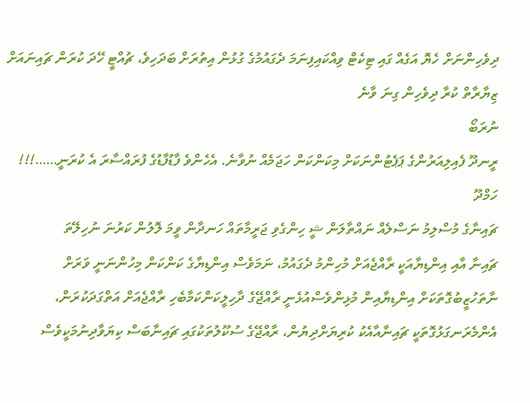ދިވެހިންނަށް ހެޔޮ އަގެއް ގައި ޓިކެޓް ވިއްކައިފިނަމަ ދެގައުމުގެ ގުޅުން އިތުރަށް ބަދަހިވެ، ޗުއްޓީ ހޭދަ ކުރަން ޗައިނައަށް ޒިޔާރާތް ކުރާ ދިވެހިން ގިނަ ވާނެ
ނުރަބޯ
ރީނދޫ ފެއިލިއަރުންގެ ޕަޕެޓުންނަކަށް މިކަންކަން ހަޖަމެއް ނުވާނެ. އެހެންވެ ފާޑުފާޑުގެ ފުރައްސާރަ އެ ކުރަނީ……!!!
ހަމްދޫ
ޗައިނާގެ މުސްލިމު ނަސްލެއް ނައްތާލަން ޝީ ހިންގެވި ޖަރީމާތައް ހަނދާން ވީމަ ލޮލުން ކަރުނަ ނުހިލޭތަ
ޗައިނާ އާއި އިންޑިޔާއަކީ ރާއްޖެއަށް މުހިންމު ދެގައުމު، ނަމަވެސް އިންޑިޔާގެ ކަންކަން މިހުންނަނީ ވަރަށް ނާތަހުޒީބުގޮތަކަށް އިންޑިޔާއިން މުޅިންވެސްއުޅެނީ ރާއްޖޭގެ ދާހިލީކަންކަމާބެހި ރާއްޖެއަށް އަތްގަދަކުރަން، އެންމެރަނގަޅުގޮތަކީ ޗައިނާއާއެކު ކުރިޔަށްދިޔުން، ރާއްޖޭގެ ސުކޫލުތަކުގައި ޗައިނާބަސް ކިޔަވާދިނުމަކީވެސް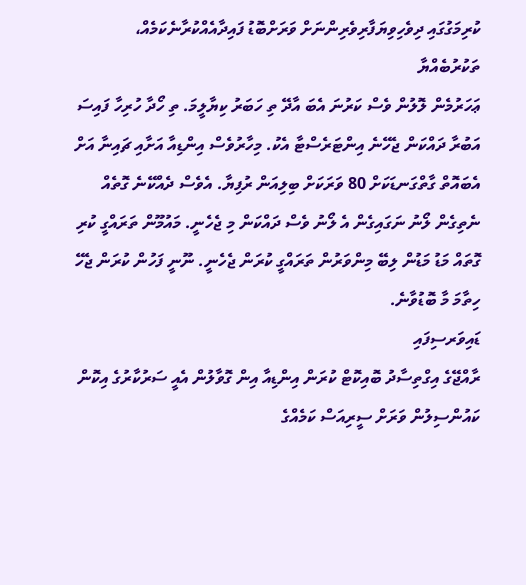ކުރިމަގުގައި ދިވެހިވިޔަފާރިވެރިންނަށް ވަރަށްބޮޑު ފައިދާއެއްކުރާނެކަމެއް،
ތަކުރުބެއްޔާ
ޢަހަރުމެން ލޮލުން ވެސް ކަރުނަ އެބަ އާދޭ ތި ހަބަރު ކިޔާލީމަ. ތި ހޯދާ ހުރިހާ ފައިސަ އަބުރާ ދައްކަން ޖެހޭނެ އިންޓަރެސްޓާ އެކު. މިހާރުވެސް އިންޑިއާ އަށާއި ޗައިނާ އަށް އެބައޮތް ގާތްގަނޑަކަށް 80 ވަރަކަށް ބިލިއަން ރުފިޔާ. އެވެސް ދެއްކޭނެ ގޮތެއް ނެތިގެން ލޯނު ނަގައިގެން އެ ލޯނު ވެސް ދައްކަން މި ޖެހެނީ. މައުމޫން ތަރައްގީ ކުރި ގޮތައް މަޑު މަޑުން ލިބޭ މިންވަރުން ތަރައްގީ ކުރަން ޖެހެނީ. ނޫނީ ފަހުން ކުރަން ޖެހޭ ހިތާމަ މާ ބޮޑުވާނެ.
ޑައިވަރސިފައި
ރާއްޖޭގެ އިގްތިސާދު ބޮއިކޮޓް ކުރަން އިންޑިއާ އިން ގޮވާލުން އެއީ ސަރުކާރުގެ އިކޮން ކައުންސިލުން ވަރަށް ސީރިއަސް ކަމެއްގެ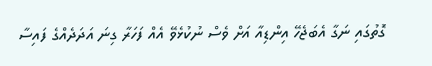ގޮތުގައި ނަގާ އެބަޖެހޭ އިންޑިއާ އަށް ވެސް ނުކުޅެވޭ އެއް ފަހަރާ ގިނަ އަދަދެއްގެ ފައިސާ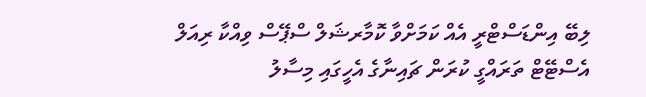ލިބޭ އިންޑަސްޓްރީ އެއް ކަމަށްވާ ކޮމާރޝަލް ސްޕޭސް ވިއްކާ ރިއަލް އެސްޓޭޓް ތަރައްގީ ކުރަން ޗައިނާގެ އެހީގައި މިސާލު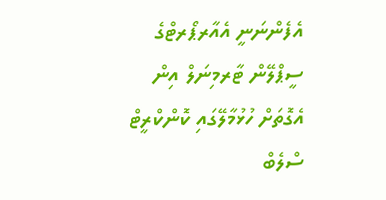އެފެންނަނީ އެއާރޕޯރޓްގެ ސީޕްލޭން ޓާރމިނަލް އިން އެގޮތަށް ހުޅުމާލޭގައި ކޮންކްރީޓް ސްލެބް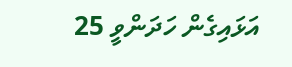އަޅައިގެން ހަދަންވީ 25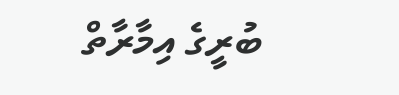ބުރީގެ އިމާރާތް